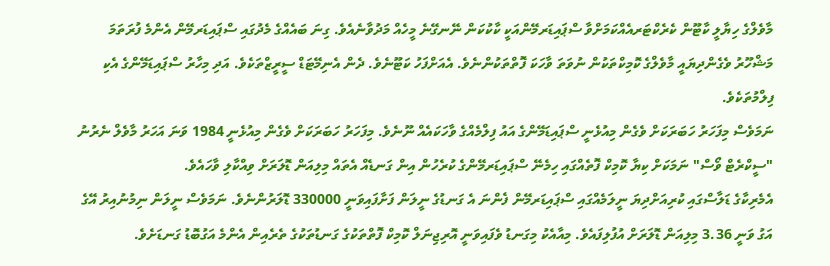މާވެލްގެ ހިޔާލީ ކާޓޫން ކެރެކްޓަރއެއްކަމަށްވާ ސްޕައިޑަރމޭންއަކީ ކާކުކަން ނޭނގޭނެ މީހެއް މަދުވާނެއެވެ. ގިނަ ބައެއްގެ މެދުގައި ސްޕައިޑަރމޭން އެންމެ ފުރަތަމަ މަޝްހޫރު ވެގެންދިޔައީ މާވެލްގެ ކޮމިކްތަކުން ނުވަތަ ވާހަކަ ފޮތްތަކުންނެވެ. އެއަށްފަހު ކަޓޫނެވެ. ދެން އެނިމޭޓަޑް ސީރީޒްތަކެވެ. އަދި މިހާރު ސްޕައިޑަމޭންގެ އެކި ފިލްމުތަކެވެ.
ނަމަވެސް މިފަހަރު ހަބަރަކަށް ވެގެން މިއުޅެނީ ސްޕައިޑަމޭންގެ އައު ފިލްމެއްގެ ވާހަކައެއް ނޫނެވެ. މިފަހަރު ހަބަރަކަށް ވެގެން މިއުޅެނީ 1984 ވަނަ އަހަރު މާވެލް ނެރުނު "ސީކްރެޓް ވޯސް" ނަމަކަށް ކިޔާ ކޮމިކް ފޮތެއްގައި ހިމެނޭ ސްޕައިޑަރމޭންގެ ކުރެހުން އިން ގަނޑެއް އެތައް މިލިއަން ޑޮލަރަށް ވިއްކާލި ވާހައެވެ.
އެމެރިކާގެ ޑަލާސްގައި ކުރިއަށްދިޔަ ނީލަމެއްގައި ސްޕައިޑަރމޭން ފެންނަ އެ ގަނޑުގެ ނީލަން ފަށާފައިވަނީ 330000 ޑޮލަރުންނެވެ. ނަމަވެސް ނީލަން ނިމުނުއިރު އޭގެ އަގު ވަނީ 3.36 މިލިއަން ޑޮލަރަށް އުފުލިފައެވެ. މިއާއެކު މިގަނޑު ވެފައިވަނީ އޮރިޖިނަލް ކޮމިކް ފޮތްތަކުގެ ގަނޑުތަކުގެ ތެރެއިން އެންމެ އަގުބޮޑު ގަނޑަށެވެ.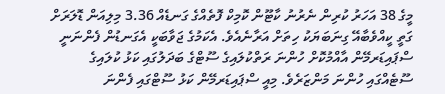މީގެ 38 އަހަރު ކުރިން ނެރުނު ކާޓޫން ކޮމިކް ފޮތެއްގެ ގަނޑެއް 3.36 މިލިއަން ޑޮލަރަށް ގަތީ ކީއްވެބާއޭ ގިނަބަޔަކު ހިތަށް އަރާނެއެވެ. އެކަމުގެ ޖަވާބަކީ އެގަނޑުން ފެންނަނީ ސްޕައިޑަރމޭން އާއްމުކޮށް ހުންނަ ރަތްކުލައިގެ ސޫޓްގެ ބަދަލުގައި ކަޅު ކުލައިގެ ސޫޓެއްގައި ހުންނަ މަންޒަރެވެ. މިއީ ސްޕައިޑަރމޭން ކަޅު ސޫޓްގައި ފެންނަ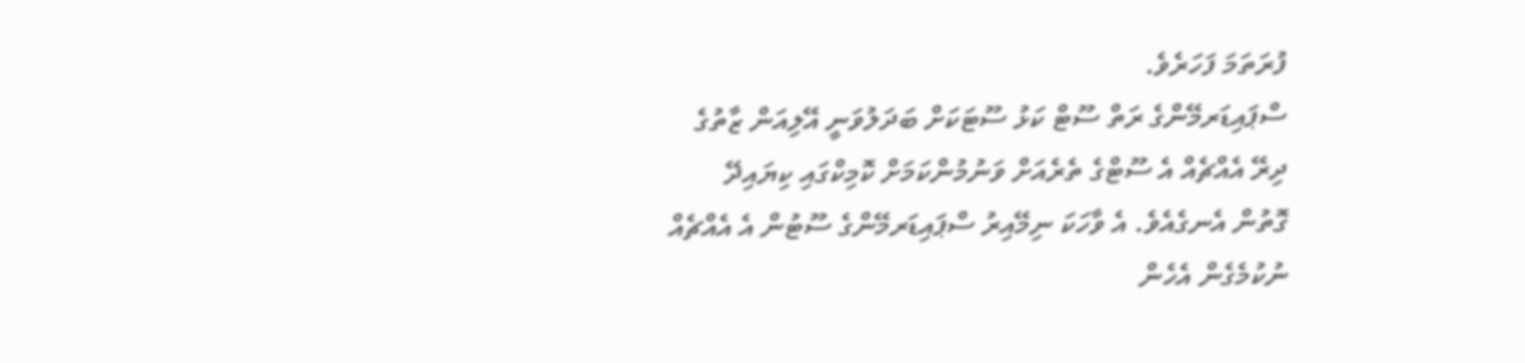ފުރަތަމަ ފަހަރެވެ.
ސްޕައިޑަރމޭންގެ ރަތް ސޫޓް ކަޅު ސޫޓަކަށް ބަދަލުވަނީ އޭލިއަން ޒާތުގެ ދިރޭ އެއްޗެއް އެ ސޫޓްގެ ތެރެއަށް ވަނުމުންކަމަށް ކޮމިކްގައި ކިޔައިދޭ ގޮތުން އެނގެއެވެ. އެ ވާހަކަ ނިމޭއިރު ސްޕައިޑަރމޭންގެ ސޫޓުން އެ އެއްޗެއް ނުކުމެގެން އެހެން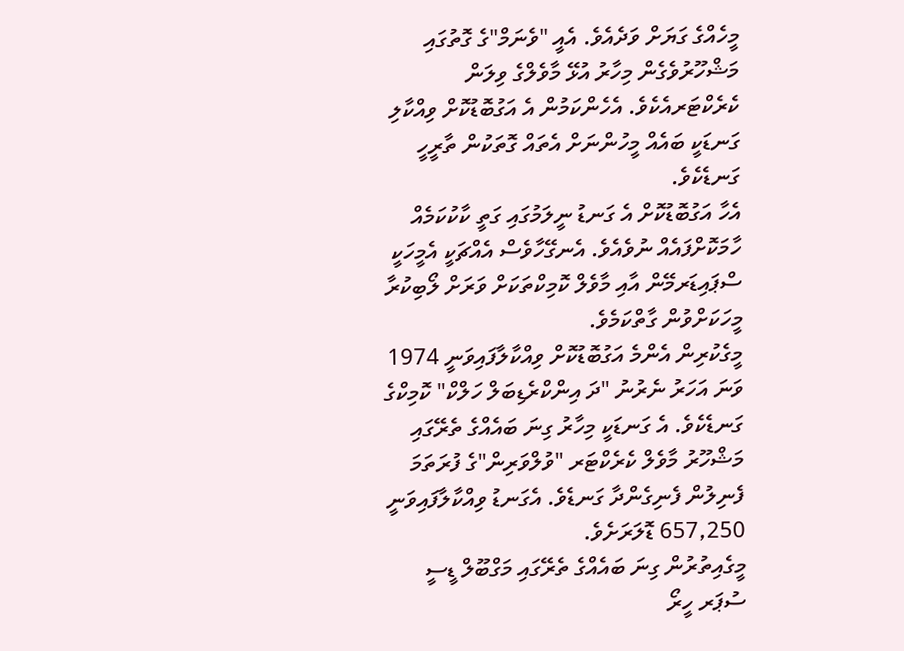މީހެއްގެ ގަޔަށް ވަދެއެވެ. އެއީ "ވެނަމް"ގެ ގޮތުގައި މަޝްހޫރުވެގެން މިހާރު އުޅޭ މާވެލްގެ ވިލަން ކެރެކްޓަރއެކެވެ. އެހެންކަމުން އެ އަގުބޮޑުކޮށް ވިއްކާލި ގަނޑަކީ ބައެއް މީހުންނަށް އެތައް ގޮތަކުން ތާރީހީ ގަނޑެކެވެ.
އެހާ އަގުބޮޑުކޮށް އެ ގަނޑު ނީލަމުގައި ގަތީ ކާކުކަމެއް ހާމަކޮށްފައެއް ނުވެއެވެ. އެނގޭހާވެސް އެއްޗަކީ އެމީހަކީ ސްޕައިޑަރމޭން އާއި މާވެލް ކޮމިކްތަކަށް ވަރަށް ލޯބިކުރާ މީހަކަށްވުން ގާތްކަމެވެ.
މީގެކުރިން އެންމެ އަގުބޮޑުކޮށް ވިއްކާލާފައިވަނީ 1974 ވަނަ އަހަރު ނެރުނު "ދަ އިންކްރެޑިބަލް ހަލްކް" ކޮމިކްގެ ގަނޑެކެވެ. އެ ގަނޑަކީ މިހާރު ގިނަ ބައެއްގެ ތެރޭގައި މަޝްހޫރު މާވެލް ކެރެކްޓަރ "ވުލްވަރިން"ގެ ފުރަތަމަ ފެނިލުން ފެނިގެންދާ ގަނޑެވެ. އެގަނޑު ވިއްކާލާފައިވަނީ 657,250 ޑޮލަރަށެވެ.
މީގެއިތުރުން ގިނަ ބައެއްގެ ތެރޭގައި މަގްބޫލް ޑީސީ ސުޕަރ ހީރޯ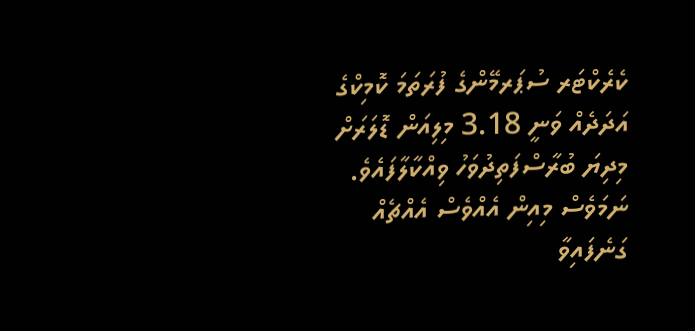ކެރެކްޓަރ ސުޕަރމޭންގެ ފުރަތަމަ ކޮމިކްގެ އަދަދެއް ވަނީ 3.18 މިލިއަން ޑޮލަރަށް މިދިޔަ ބުރާސްފަތިދުވަހު ވިއްކާލާފައެވެ. ނަމަވެސް މިއިން އެއްވެސް އެއްޗެއް ގަނެފައިވާ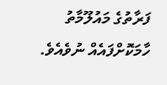ފަރާތުގެ މައުލޫމާތު ހާމަކޮށްފައެއް ނުވެއެވެ.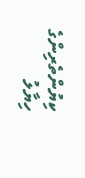ކިޔުންތެރިންގެ ހިޔާލު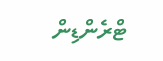ޓްރެންޑިން